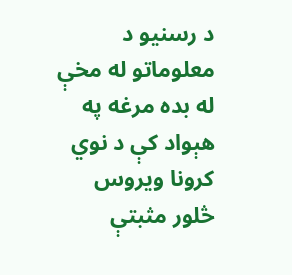د رسنيو د معلوماتو له مخې له بده مرغه په هېواد کې د نوي کرونا ويروس څلور مثبتې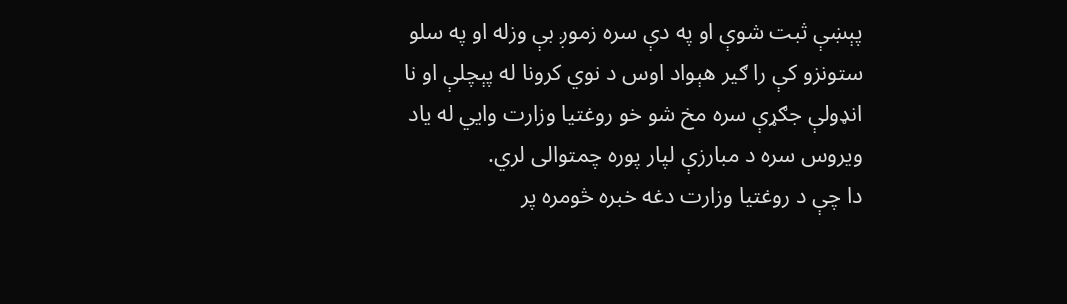پېښې ثبت شوې او په دې سره زموږ بې وزله او په سلو ستونزو کې را ګير هېواد اوس د نوي کرونا له پېچلې او نا انډولې جګړې سره مخ شو خو روغتيا وزارت وايي له ياد ويروس سره د مبارزې لپار پوره چمتوالی لري.
دا چې د روغتيا وزارت دغه خبره څومره پر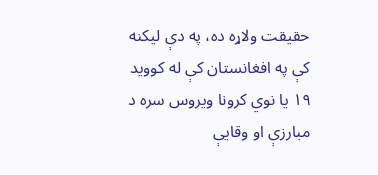حقيقت ولاړه ده، په دې ليکنه کې په افغانستان کې له کوويد ۱۹ يا نوي کرونا ويروس سره د مبارزې او وقايې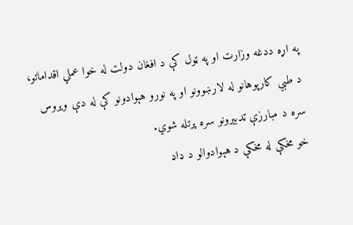په اړه ددغه وزارت او په ټول کې د افغان دولت له خوا عملي اقداماتو، د طبي کارپوهانو له لارښوونو او په نورو هېوادونو کې له دې ويروس سره د مبارزې تدبيرونو سره پرتله شوي.
خو مخکې له مخکې د هېوادوالو د ډاډ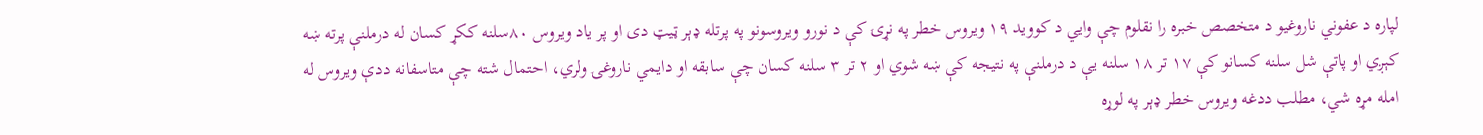لپاره د عفوني ناروغيو د متخصص خبره را نقلوم چې وايي د کوويد ۱۹ ويروس خطر په نړۍ کې د نورو ويروسونو په پرتله ډېر ټيټ دی او پر ياد ويروس ۸۰سلنه ککړ کسان له درملنې پرته ښه کېږي او پاتې شل سلنه کسانو کې ۱۷ تر ۱۸ سلنه يې د درملنې په نتيجه کې ښه شوي او ۲ تر ۳ سلنه کسان چې سابقه او دايمي ناروغۍ ولري، احتمال شته چې متاسفانه ددې ويروس له امله مړه شي، مطلب ددغه ويروس خطر ډېر په لوړه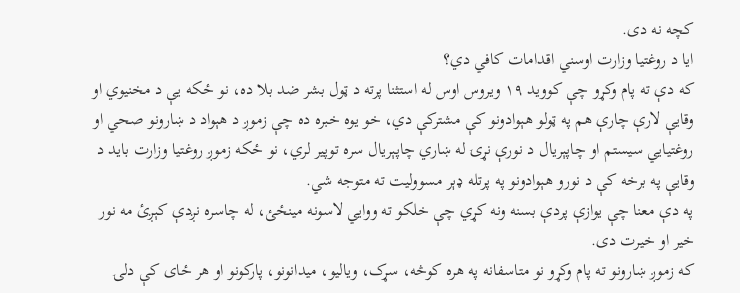کچه نه دی.
ايا د روغتيا وزارت اوسني اقدامات کافي دي؟
که دې ته پام وکړو چې کوويد ۱۹ ويروس اوس له استثنا پرته د ټول بشر ضد بلا ده، نو ځکه يې د مخنيوي او وقايې لارې چارې هم په ټولو هېوادونو کې مشترکې دي، خو يوه خبره ده چې زموږ د هېواد د ښارونو صحي او روغتيايي سيستم او چاپېريال د نورې نړۍ له ښاري چاپېريال سره توپير لري، نو ځکه زموږ روغتيا وزارت بايد د وقايې په برخه کې د نورو هېوادونو په پرتله ډېر مسووليت ته متوجه شي.
په دې معنا چې يوازې پردې بسنه ونه کړي چې خلکو ته ووايي لاسونه مينځئ، له چاسره نږدې کېږئ مه نور خير او خيرت دی.
که زموږ ښارونو ته پام وکړو نو متاسفانه په هره کوڅه، سړک، وياليو، ميدانونو، پارکونو او هر ځای کې دلۍ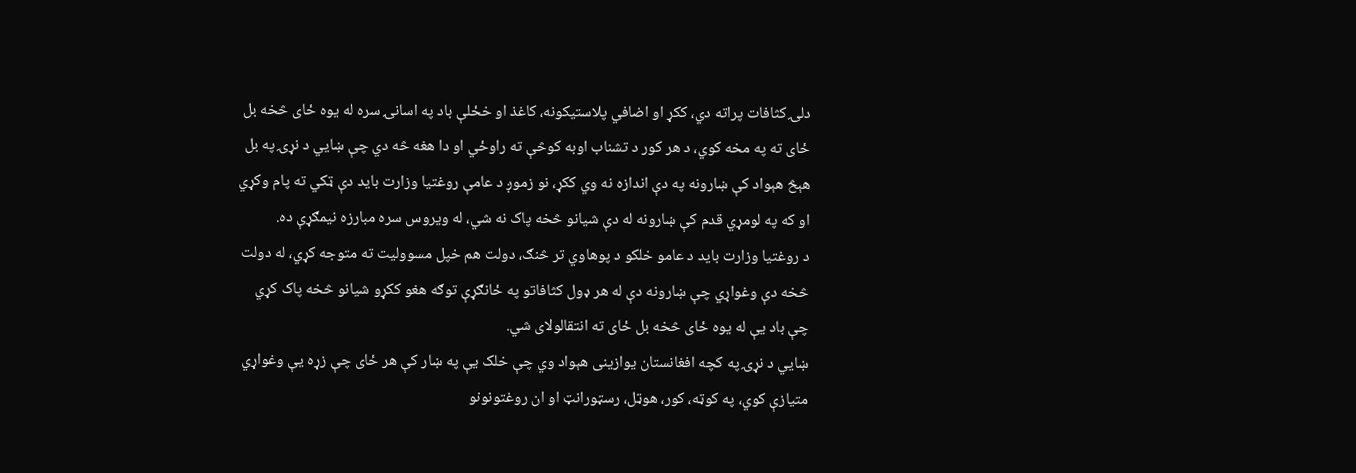دلۍ کثافات پراته دي، ککړ او اضافي پلاستيکونه، کاغذ او خځلې باد په اسانۍ سره له يوه ځای څخه بل ځای ته په مخه کوي، د هر کور د تشناب اوبه کوڅې ته راوځي او دا هغه څه دي چې ښايي د نړۍ په بل هېڅ هېواد کې ښارونه په دې اندازه نه وي ککړ، نو زموږ د عامې روغتيا وزارت بايد دې ټکي ته پام وکړي او که په لومړي قدم کې ښارونه له دې شيانو څخه پاک نه شي، له ويروس سره مبارزه نيمګړې ده.
د روغتيا وزارت بايد د عامو خلکو د پوهاوي تر څنګ، دولت هم خپل مسووليت ته متوجه کړي، له دولت څخه دې وغواړي چې ښارونه دې له هر ډول کثافاتو په ځانګړې توګه هغو ککړو شيانو څخه پاک کړي چې باد يې له يوه ځای څخه بل ځای ته انتقالولای شي.
ښايي د نړۍ په کچه افغانستان يوازينی هېواد وي چې خلک يې په ښار کې هر ځای چې زړه يې وغواړي متيازې کوي، په کوټه، کور، هوټل، رسټورانټ او ان روغتونونو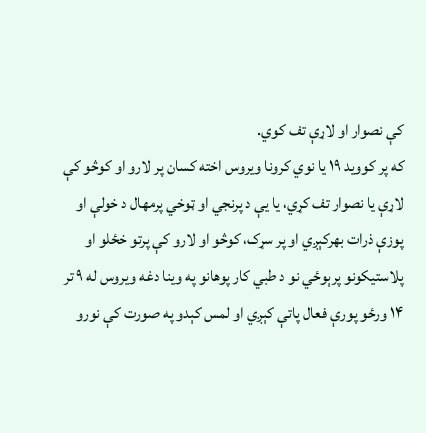کې نصوار او لاړې تف کوي.
که پر کوويد ۱۹ يا نوي کرونا ويروس اخته کسان پر لارو او کوڅو کې لاړې يا نصوار تف کړي، يا يې د پرنجي او ټوخي پرمهال د خولې او پوزې ذرات بهرکېږي او پر سړک، کوڅو او لارو کې پرتو خځلو او پلاستيکونو پرېوځي نو د طبي کار پوهانو په وينا دغه ويروس له ۹ تر ۱۴ ورځو پورې فعال پاتې کېږي او لمس کېدو په صورت کې نورو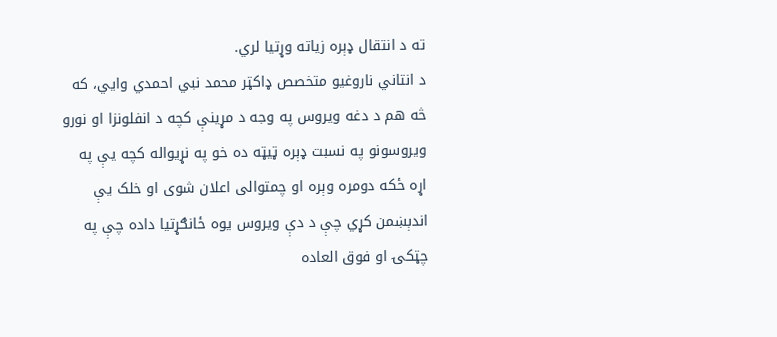ته د انتقال ډېره زياته وړتيا لري.
د انتاني ناروغيو متخصص ډاکټر محمد نبي احمدي وايي، که څه هم د دغه ويروس په وجه د مړينې کچه د انفلونزا او نورو ويروسونو په نسبت ډېره ټيټه ده خو په نړيواله کچه يې په اړه ځکه دومره وېره او چمتوالی اعلان شوی او خلک يې اندېښمن کړي چې د دې ويروس يوه ځانګړتيا داده چې په چټکۍ او فوق العاده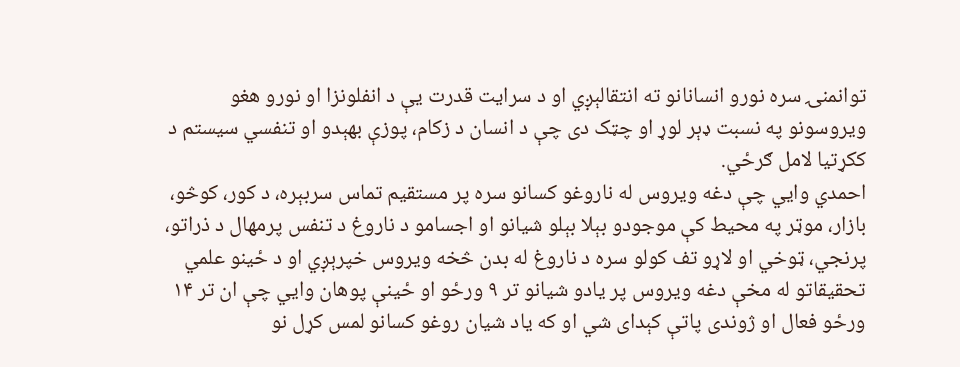توانمنۍ سره نورو انسانانو ته انتقالېږي او د سرايت قدرت يې د انفلونزا او نورو هغو ويروسونو په نسبت ډېر لوړ او چټک دی چې د انسان د زکام، پوزې بهېدو او تنفسي سيستم د ککړتيا لامل ګرځي.
احمدي وايي چې دغه ويروس له ناروغو کسانو سره پر مستقيم تماس سربېره، د کور، کوڅو، بازار، موټر په محيط کې موجودو بېلا بېلو شيانو او اجسامو د ناروغ د تنفس پرمهال د ذراتو، پرنجي، ټوخي او لاړو تف کولو سره د ناروغ له بدن څخه ويروس خپرېږي او د ځينو علمي تحقيقاتو له مخې دغه ويروس پر يادو شيانو تر ۹ ورځو او ځينې پوهان وايي چې ان تر ۱۴ ورځو فعال او ژوندی پاتې کېدای شي او که ياد شيان روغو کسانو لمس کړل نو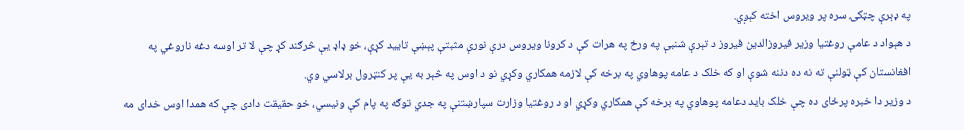په ډېرې چټکۍ سره پر ويروس اخته کېږي.
د هېواد د عامې روغتيا وزير فیروزالدین فیروز د تېرې شنبې په ورځ په هرات کې د کرونا ويروس درې نورې مثبتې پېښې تاييد کړې، خو ډاډ يې څرګند کړ چې لا تر اوسه دغه ناروغي په افغانستان کې ټولنې ته نه ده دننه شوې او که خلک د عامه پوهاوي په برخه کې لازمه همکاري وکړي نو د اوس په څېر به یې پر کنټرول برلاسي وي.
د وزير دا خبره پرځای ده چې خلک بايد دعامه پوهاوي په برخه کې همکاري وکړي او د روغتيا وزارت سپارښتنې په جدي توګه په پام کې ونيسي، خو حقيقت دادی چې که همدا اوس خدای مه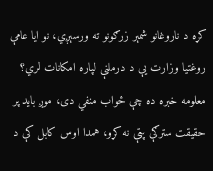کړه د ناروغانو شمېر زرګونو ته ورسېږي، نو ايا عامې روغتيا وزارت يې د درملنې لپاره امکانات لري؟
معلومه خبره ده چې ځواب منفي دی، موږ بايد پر حقيقت سترګې پټې نه کړو، همدا اوس کابل کې د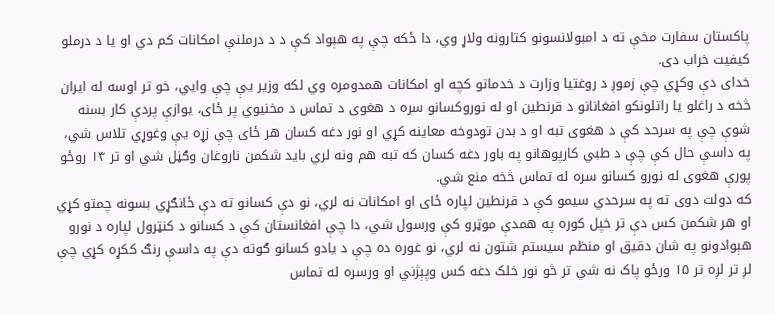پاکستان سفارت مخې ته د امبولانسونو کتارونه ولاړ وي، دا ځکه چې په هېواد کې د د درملنې امکانات کم دي او يا د درملو کيفيت خراب دی.
خدای دې وکړي چې زموږ د روغتيا وزارت د خدماتو کچه او امکانات همدومره وي لکه وزير يې چې وايي، خو تر اوسه له ايران څخه د راغلو يا راتلونکو افغانانو د قرنطين او له نوروکسانو سره د هغوی د تماس د مخنيوي پر ځای، يوازې پردې کار بسنه شوې چې په سرحد کې د هغوی تبه او د بدن تودوخه معاينه کړي او نور دغه کسان هر ځای چې زړه يې وغوړي تلاس شي، په داسې حال کې چې د طبي کارپوهانو په باور دغه کسان که تبه هم ونه لري بايد شکمن ناروغان وګڼل شي او تر ۱۴ روځو پورې هغوی له نورو کسانو سره له تماس څخه منع شي.
که دولت دوی ته په سرحدي سيمو کې د قرنطين لپاره ځای او امکانات نه لري، نو دې کسانو ته دې ځانګړي بسونه چمتو کړي او هر شکمن کس دې تر خپل کوره په همدې موټرو کې ورسول شي، دا چې افغانستان کې د کسانو د کنټرول لپاره د نورو هېوادونو په شان دقيق او منظم سيستم شتون نه لري، نو غوره ده چې د يادو کسانو ګوته دې په داسې رنګ ککړه کړي چې لږ تر لږه تر ۱۵ ورځو پاک نه شي تر څو نور خلک دغه کس وپېژني او ورسره له تماس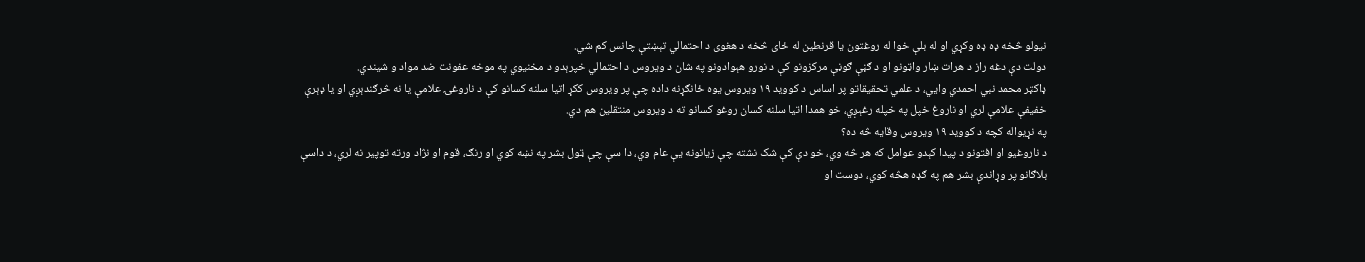نيولو څخه ډه ډه وکړي او له بلې خوا له روغتون يا قرنطين له ځای څخه د هغوی د احتمالي تېښتې چانس کم شي.
دولت دې دغه راز د هرات ښار واټونو او د ګڼې ګوڼې مرکزونو کې د نورو هېوادونو په شان د ويروس د احتمالي خپرېدو د مخنيوي په موخه عفونت ضد مواد و شيندي.
ډاکټر محمد نبي احمدي وايي، د علمي تحقيقاتو پر اساس د کوويد ۱۹ ويروس يوه ځانګړنه داده چې پر ويروس ککړ اتيا سلنه کسانو کې د ناروغۍ علامې يا نه څرګندېږي او يا ډېرې خفيفې علامې لري او ناروغ خپل په خپله رغېږي، خو همدا اتيا سلنه کسان روغو کسانو ته د ويروس منتقلين هم دي.
په نړيواله کچه د کوويد ۱۹ ويروس وقايه څه ده؟
د ناروغيو او افتونو د پيدا کېدو عوامل که هر څه وي، خو دې کې شک نشته چې زيانونه يې عام وي، دا سې چې ټول بشر په نښه کوي او رنګ، قوم او نژاد ورته توپير نه لري، د داسې بلاګانو پر وړاندې بشر هم په ګډه هڅه کوي، دوست او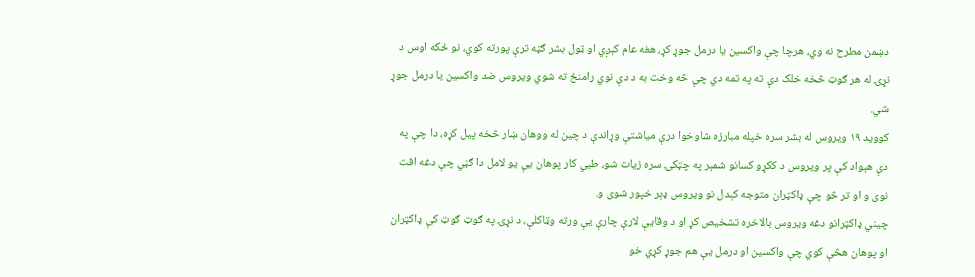دښمن مطرح نه وي، هرچا چې واکسين يا درمل جوړ کړ، هغه عام کېږي او ټول بشر ګټه ترې پورته کوي، نو ځکه اوس د نړۍ له هر ګوټ څخه خلک دې ته په تمه دي چې څه وخت به د دې نوي رامنځ ته شوي ويروس ضد واکسين يا درمل جوړ شي.
کوويد ۱۹ ويروس له بشر سره خپله مبارزه شاوخوا درې مياشتې وړاندې د چين له ووهان ښار څخه پيل کړه، دا چې په دې هېواد کې پر ويروس د ککړو کسانو شمېر په چټکۍ سره زيات شو، طبي کار پوهان يې يو لامل دا ګڼي چې دغه افت نوی و او تر څو چې ډاکټران متوجه کېدل نو ويروس ډېر خپور شوی و.
چيني ډاکټرانو دغه ويروس بالاخره تشخيص کړ او د وقايې لارې چارې يې ورته وټاکلې، د نړۍ په ګوټ ګوټ کې ډاکټران او پوهان هڅې کوي چې واکسين او درمل يې هم جوړ کړي خو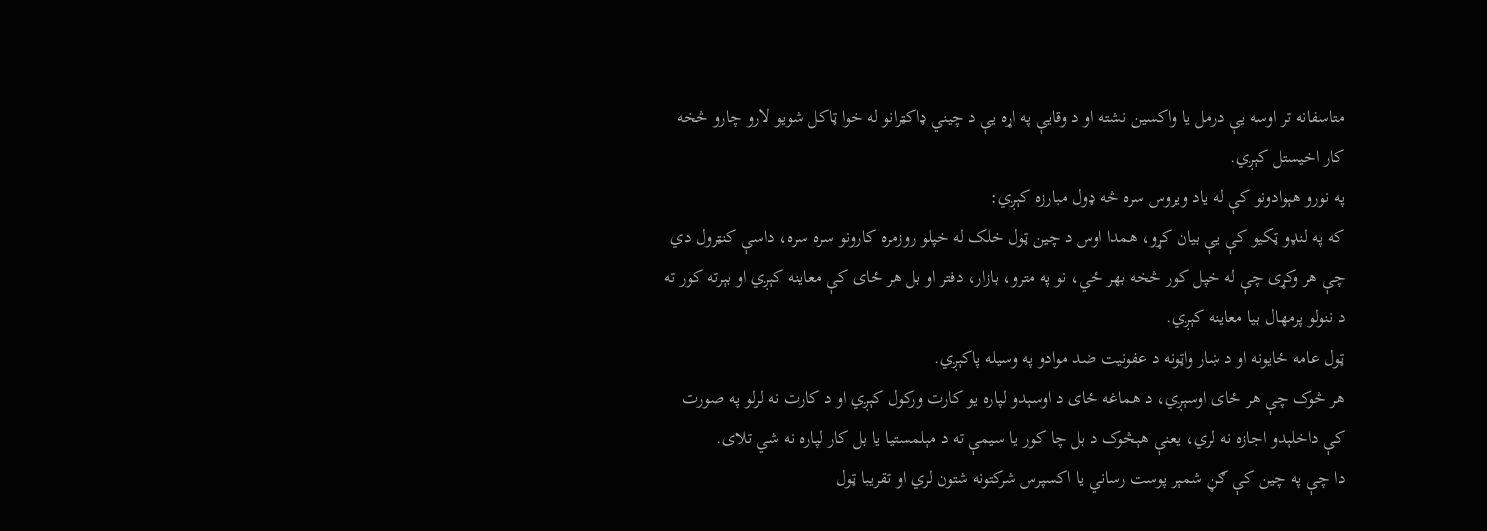متاسفانه تر اوسه يې درمل يا واکسين نشته او د وقايې په اړه يې د چيني ډاکټرانو له خوا ټاکل شويو لارو چارو څخه کار اخيستل کېږي.
په نورو هېوادونو کې له ياد ويروس سره څه ډول مبارزه کېږي:
که په لنډو ټکيو کې يې بيان کړو، همدا اوس د چين ټول خلک له خپلو روزمره کارونو سره سره، داسې کنټرول دي چې هر وکړی چې له خپل کور څخه بهر ځي، نو په مترو، بازار، دفتر او بل هر ځای کې معاينه کېږي او بېرته کور ته د ننولو پرمهال بيا معاينه کېږي.
ټول عامه ځايونه او د ښار واټونه د عفونيت ضد موادو په وسيله پاکېږي.
هر څوک چې هر ځای اوسېږي، د هماغه ځای د اوسېدو لپاره يو کارت ورکول کېږي او د کارت نه لرلو په صورت کې داخلېدو اجازه نه لري، يعنې هېڅوک د بل چا کور يا سيمې ته د مېلمستيا يا بل کار لپاره نه شي تلای.
دا چې په چين کې ګڼ شمېر پوست رساني يا اکسپرس شرکتونه شتون لري او تقريبا ټول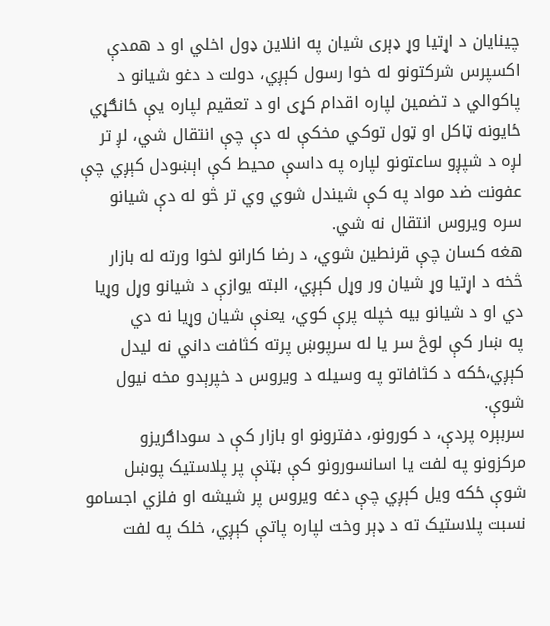چينايان د اړتيا وړ ډېری شيان په انلاين ډول اخلي او د همدې اکسپرس شرکتونو له خوا رسول کېږي، دولت د دغو شيانو د پاکوالي د تضمين لپاره اقدام کړی او د تعقیم لپاره يې ځانګړي ځايونه ټاکل او ټول توکي مخکې له دې چې انتقال شي، لږ تر لږه د شپږو ساعتونو لپاره په داسې محيط کې اېښودل کېږي چې عفونت ضد مواد په کې شيندل شوي وي تر څو له دې شيانو سره ويروس انتقال نه شي.
هغه کسان چې قرنطين شوي، د رضا کارانو لخوا ورته له بازار څخه د اړتيا وړ شيان ور وړل کېږي، البته يوازې د شيانو وړل وړيا دي او د شيانو بيه خپله پرې کوي، يعنې شيان وړيا نه دي
په ښار کې لوڅ سر يا له سرپوښ پرته کثافت داني نه ليدل کېږي،ځکه د کثافاتو په وسيله د ويروس د خپرېدو مخه نيول شوې.
سربېره پردې، د کورونو، دفترونو او بازار کې د سوداګريزو مرکزونو په لفت يا اسانسورونو کې بټنې پر پلاستيک پوښل شوې ځکه ويل کېږي چې دغه ويروس پر شيشه او فلزي اجسامو نسبت پلاستيک ته د ډېر وخت لپاره پاتې کېږي، خلک په لفت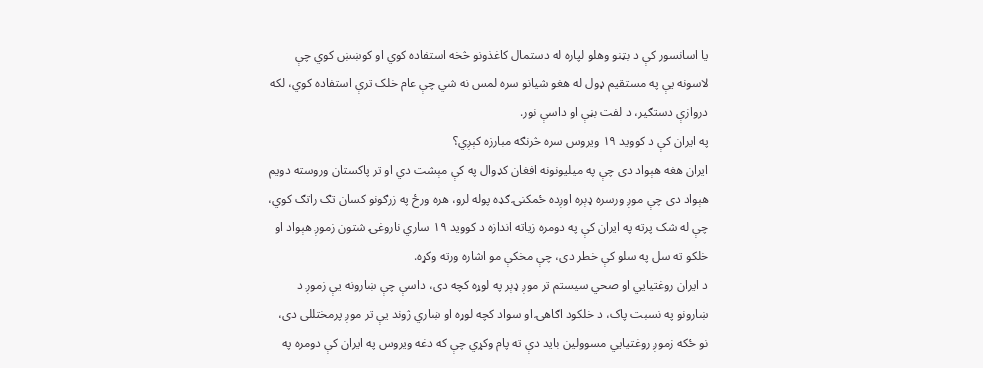يا اسانسور کې د بټنو وهلو لپاره له دستمال کاغذونو څخه استفاده کوي او کوښښ کوي چې لاسونه يې په مستقيم ډول له هغو شيانو سره لمس نه شي چې عام خلک ترې استفاده کوي، لکه دروازې دستګير، د لفت بڼې او داسې نور.
په ايران کې د کوويد ۱۹ ويروس سره څرنګه مبارزه کېږي؟
ايران هغه هېواد دی چې په ميليونونه افغان کډوال په کې مېشت دي او تر پاکستان وروسته دويم هېواد دی چې موږ ورسره ډېره اوږده ځمکنۍ ګډه پوله لرو، هره ورځ په زرګونو کسان تګ راتګ کوي، چې له شک پرته په ايران کې په دومره زياته اندازه د کوويد ۱۹ ساري ناروغۍ شتون زموږ هېواد او خلکو ته سل په سلو کې خطر دی، چې مخکې مو اشاره ورته وکړه.
د ايران روغتيايي او صحي سيستم تر موږ ډېر په لوړه کچه دی، داسې چې ښارونه يې زموږ د ښارونو په نسبت پاک، د خلکود اګاهۍ او سواد کچه لوړه او ښاري ژوند يې تر موږ پرمختللی دی، نو ځکه زموږ روغتيايي مسوولين بايد دې ته پام وکړي چې که دغه ويروس په ايران کې دومره په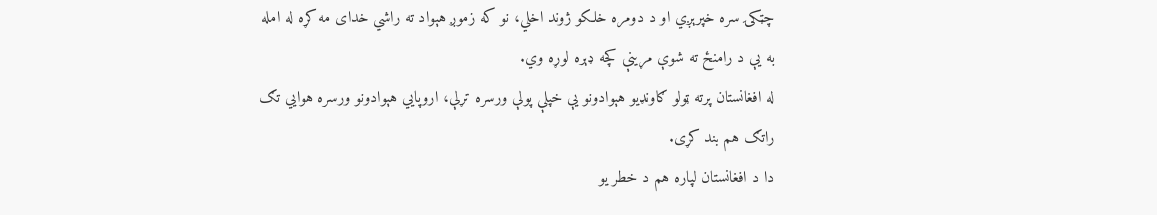چټکۍ سره خپرېږي او د دومره خلکو ژوند اخلي، نو که زموږ هېواد ته راشي خدای مه کړه له امله به يې د رامنځ ته شوې مړينې کچه ډېره لوړه وي.
له افغانستان پرته ټولو ګاونډيو هېوادونو يې خپلې پولې ورسره تړلې، اروپايي هېوادونو ورسره هوايي تګ راتګ هم بند کړی.
دا د افغانستان لپاره هم د خطر يو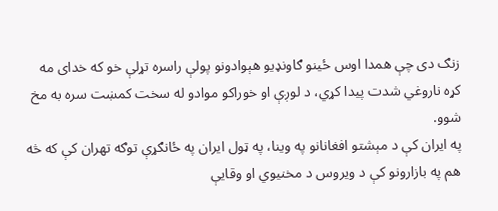زنګ دی چې همدا اوس ځينو ګاونډيو هېوادونو پولې راسره تړلې خو که خدای مه کړه ناروغي شدت پيدا کړي، د لوږې او خوراکو موادو له سخت کمښت سره به مخ شوو.
په ايران کې د مېشتو افغانانو په وينا، په ټول ايران په ځانګړې توګه تهران کې که څه هم په بازارونو کې د ويروس د مخنيوي او وقايې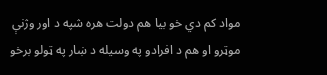مواد کم دي خو بيا هم دولت هره شپه د اور وژنې موټرو او هم د افرادو په وسيله د ښار په ټولو برخو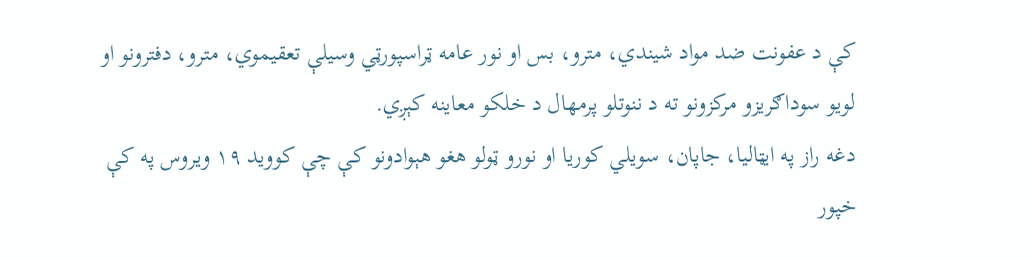کې د عفونت ضد مواد شيندي، مترو، بس او نور عامه ټراسپورټي وسيلې تعقيموي، مترو، دفترونو او لويو سوداګريزو مرکزونو ته د ننوتلو پرمهال د خلکو معاينه کېږي.
دغه راز په ايټاليا، جاپان، سويلي کوريا او نورو ټولو هغو هېوادونو کې چې کوويد ۱۹ ويروس په کې خپور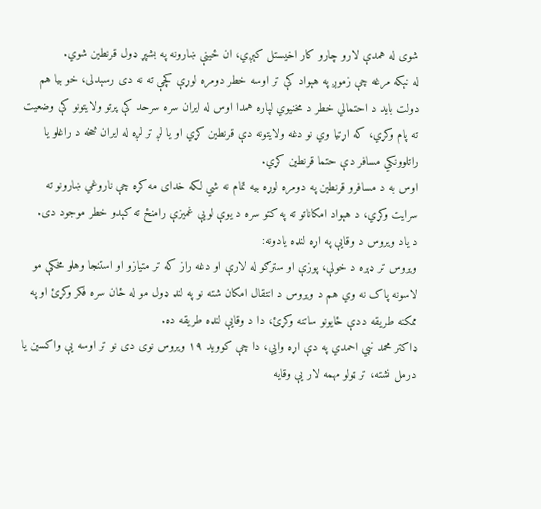شوی له همدې لارو چارو کار اخيستل کېږي، ان ځينې ښارونه په بشپړ ډول قرنطين شوي.
له نېکه مرغه چې زموږ په هېواد کې تر اوسه خطر دومره لوړې کچې ته نه دی رسېدلی، خو بيا هم دولت بايد د احتمالي خطر د مخنيوي لپاره همدا اوس له ايران سره سرحد کې پرتو ولايتونو کې وضعيت ته پام وکړي، که اړتيا وي نو دغه ولايتونه دې قرنطين کړي او يا لږ تر لږه له ايران څخه د راغلو يا راتلوونکي مسافر دې حتما قرنطين کړي.
اوس به د مسافرو قرنطين په دومره لوړه بيه تمام نه شي لکه خدای مه کړه چې ناروغي ښارونو ته سرايت وکړي، د هېواد امکاناتو ته په کتو سره د يوې لويې غميزې رامنځ ته کېدو خطر موجود دی.
د ياد ويروس د وقايې په اړه لنډه يادونه:
ويروس تر ډېره د خولې، پوزې او سترګو له لارې او دغه راز که تر متيازو او استنجا وهلو مخکې مو لاسونه پاک نه وي هم د ويروس د انتقال امکان شته نو په لنډ ډول مو له ځان سره فکر وکړئ او په ممکنه طريقه ددې ځايونو ساتنه وکړئ، دا د وقايې لنډه طريقه ده.
ډاکتر محمد نبي احمدي په دې اړه وايي، دا چې کوويد ۱۹ ويروس نوی دی نو تر اوسه يې واکسين يا درمل نشته، تر ټولو مهمه لار يې وقايه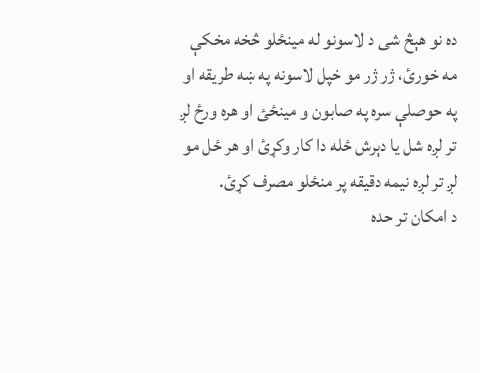ده نو هېڅ شی د لاسونو له مينځلو څخه مخکې مه خورئ، ژر ژر مو خپل لاسونه په ښه طريقه او په حوصلې سره په صابون و مينځئ او هره ورځ لږ تر لږه شل يا دېرش ځله دا کار وکړئ او هر ځل مو لږ تر لږه نيمه دقيقه پر منځلو مصرف کړئ.
د امکان تر حده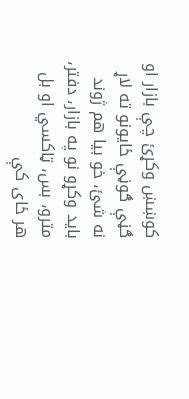کوښښ وکړئ چې بازار او ګڼې ګوڼې ځايونو ته لاړ نه شئ، خو بيا هم ژوند بايد وکړو نو په بازار، دفتر، مترو، بس، ټاکسي او بل هر ځای کې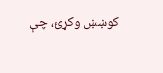کوښښ وکړئ، چې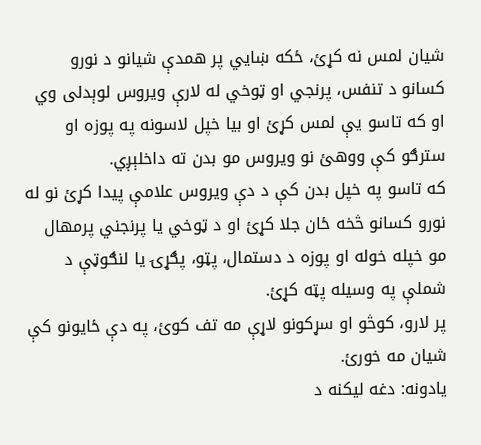شيان لمس نه کړئ، ځکه ښايي پر همدې شيانو د نورو کسانو د تنفس، پرنجي او ټوخي له لارې ويروس لوېدلی وي او که تاسو يې لمس کړئ او بيا خپل لاسونه په پوزه او سترګو کې ووهئ نو ويروس مو بدن ته داخلېږي.
که تاسو په خپل بدن کې د دې ويروس علامې پيدا کړئ نو له نورو کسانو څخه ځان جلا کړئ او د ټوخي يا پرنجني پرمهال مو خپله خوله او پوزه د دستمال، پټو، پګړۍ يا لنګوټې د شملې په وسيله پټه کړئ.
پر لارو، کوڅو او سړکونو لاړې مه تف کوئ، په دې ځايونو کې شيان مه خورئ.
يادونه: دغه ليکنه د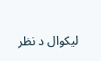ليکوال د نظر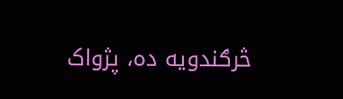څرګندويه ده، پژواک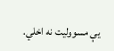يې مسووليت نه اخلي.